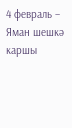4 февраль – Яман шешкә каршы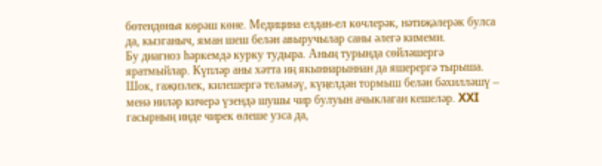бөтендөнья көрәш көне. Медицина елдан-ел көчлерәк, нәтиҗәлерәк булса да, кызганыч, яман шеш белән авыручылар саны әлегә кимеми.
Бу диагноз һәркемдә курку тудыра. Аның турында сөйләшергә яратмыйлар. Күпләр аны хәтта иң якыннарыннан да яшерергә тырыша. Шок, гаҗизлек, килешергә теләмәү, күңелдән тормыш белән бәхилләшү – менә ниләр кичерә үзендә шушы чир булуын ачыклаган кешеләр. XXI гасырның инде чирек өлеше узса да,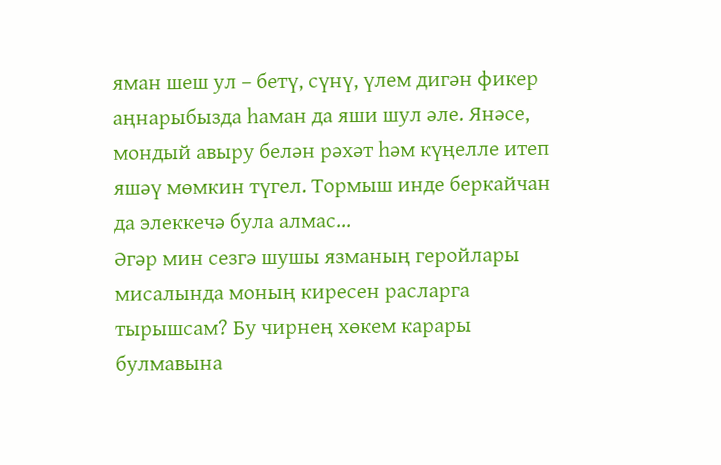яман шеш ул – бетү, сүнү, үлем дигән фикер аңнарыбызда һаман да яши шул әле. Янәсе, мондый авыру белән рәхәт һәм күңелле итеп яшәү мөмкин түгел. Тормыш инде беркайчан да элеккечә була алмас...
Әгәр мин сезгә шушы язманың геройлары мисалында моның киресен расларга тырышсам? Бу чирнең хөкем карары булмавына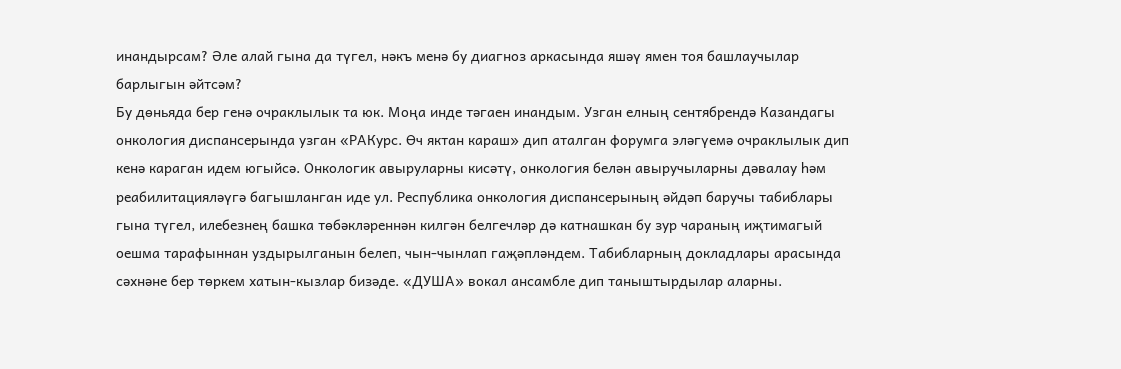инандырсам? Әле алай гына да түгел, нәкъ менә бу диагноз аркасында яшәү ямен тоя башлаучылар барлыгын әйтсәм?
Бу дөньяда бер генә очраклылык та юк. Моңа инде тәгаен инандым. Узган елның сентябрендә Казандагы онкология диспансерында узган «РАКурс. Өч яктан караш» дип аталган форумга эләгүемә очраклылык дип кенә караган идем югыйсә. Онкологик авыруларны кисәтү, онкология белән авыручыларны дәвалау һәм реабилитацияләүгә багышланган иде ул. Республика онкология диспансерының әйдәп баручы табиблары гына түгел, илебезнең башка төбәкләреннән килгән белгечләр дә катнашкан бу зур чараның иҗтимагый оешма тарафыннан уздырылганын белеп, чын-чынлап гаҗәпләндем. Табибларның докладлары арасында сәхнәне бер төркем хатын-кызлар бизәде. «ДУША» вокал ансамбле дип таныштырдылар аларны.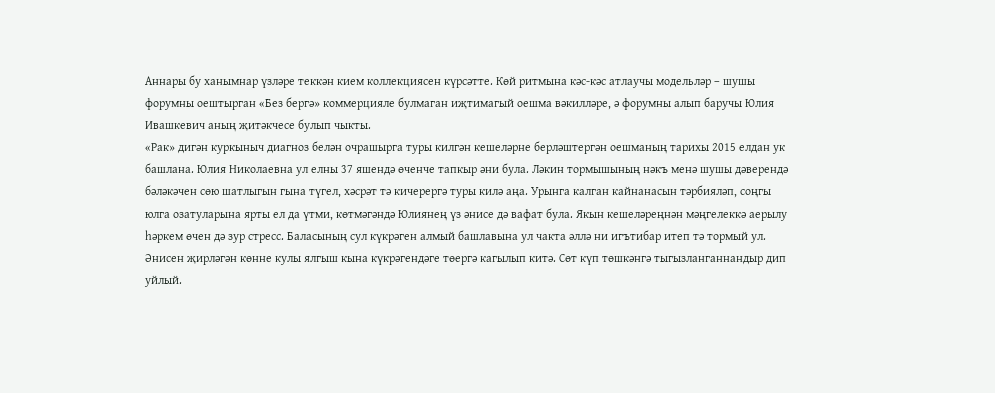Аннары бу ханымнар үзләре теккән кием коллекциясен күрсәтте. Көй ритмына кәс-кәс атлаучы модельләр – шушы форумны оештырган «Без бергә» коммерцияле булмаган иҗтимагый оешма вәкилләре, ә форумны алып баручы Юлия Ивашкевич аның җитәкчесе булып чыкты.
«Рак» дигән куркыныч диагноз белән очрашырга туры килгән кешеләрне берләштергән оешманың тарихы 2015 елдан ук башлана. Юлия Николаевна ул елны 37 яшендә өченче тапкыр әни була. Ләкин тормышының нәкъ менә шушы дәверендә бәләкәчен сөю шатлыгын гына түгел, хәсрәт тә кичерергә туры килә аңа. Урынга калган кайнанасын тәрбияләп, соңгы юлга озатуларына ярты ел да үтми, көтмәгәндә Юлиянең үз әнисе дә вафат була. Якын кешеләреңнән мәңгелеккә аерылу һәркем өчен дә зур стресс. Баласының сул күкрәген алмый башлавына ул чакта әллә ни игътибар итеп тә тормый ул. Әнисен җирләгән көнне кулы ялгыш кына күкрәгендәге төергә кагылып китә. Сөт күп төшкәнгә тыгызланганнандыр дип уйлый.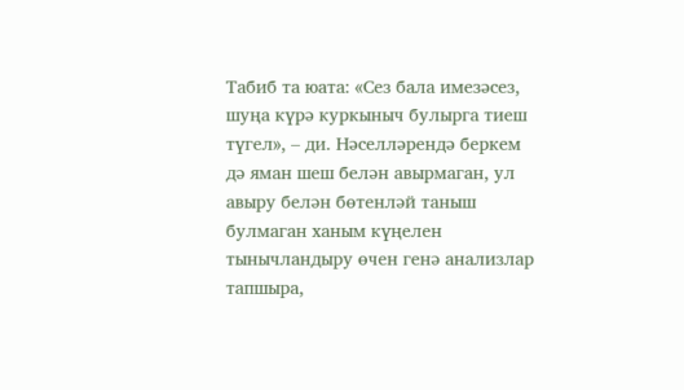Табиб та юата: «Сез бала имезәсез, шуңа күрә куркыныч булырга тиеш түгел», – ди. Нәселләрендә беркем дә яман шеш белән авырмаган, ул авыру белән бөтенләй таныш булмаган ханым күңелен тынычландыру өчен генә анализлар тапшыра,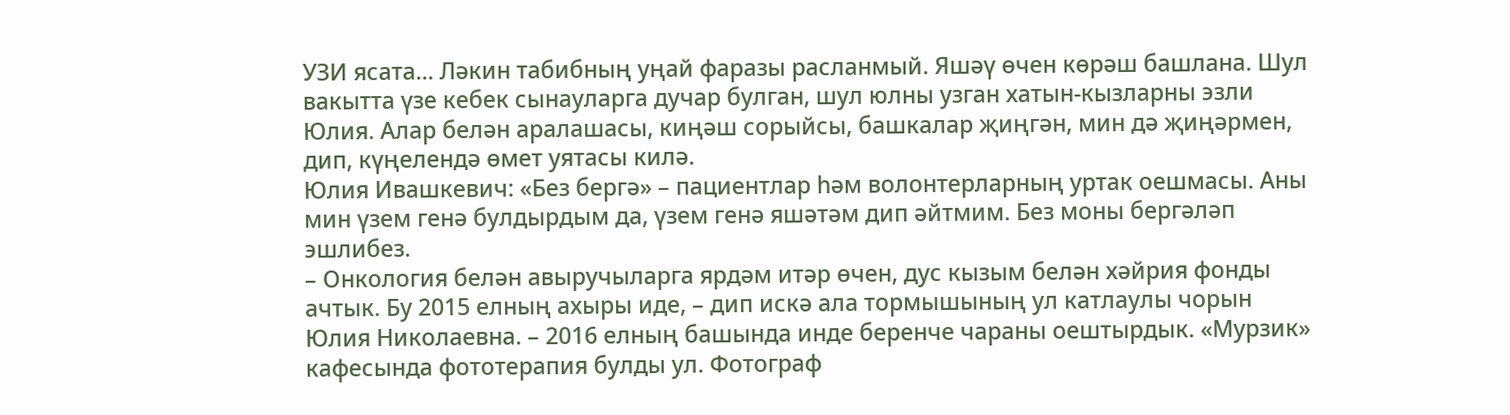УЗИ ясата... Ләкин табибның уңай фаразы расланмый. Яшәү өчен көрәш башлана. Шул вакытта үзе кебек сынауларга дучар булган, шул юлны узган хатын-кызларны эзли Юлия. Алар белән аралашасы, киңәш сорыйсы, башкалар җиңгән, мин дә җиңәрмен, дип, күңелендә өмет уятасы килә.
Юлия Ивашкевич: «Без бергә» – пациентлар һәм волонтерларның уртак оешмасы. Аны мин үзем генә булдырдым да, үзем генә яшәтәм дип әйтмим. Без моны бергәләп эшлибез.
– Онкология белән авыручыларга ярдәм итәр өчен, дус кызым белән хәйрия фонды ачтык. Бу 2015 елның ахыры иде, – дип искә ала тормышының ул катлаулы чорын Юлия Николаевна. – 2016 елның башында инде беренче чараны оештырдык. «Мурзик» кафесында фототерапия булды ул. Фотограф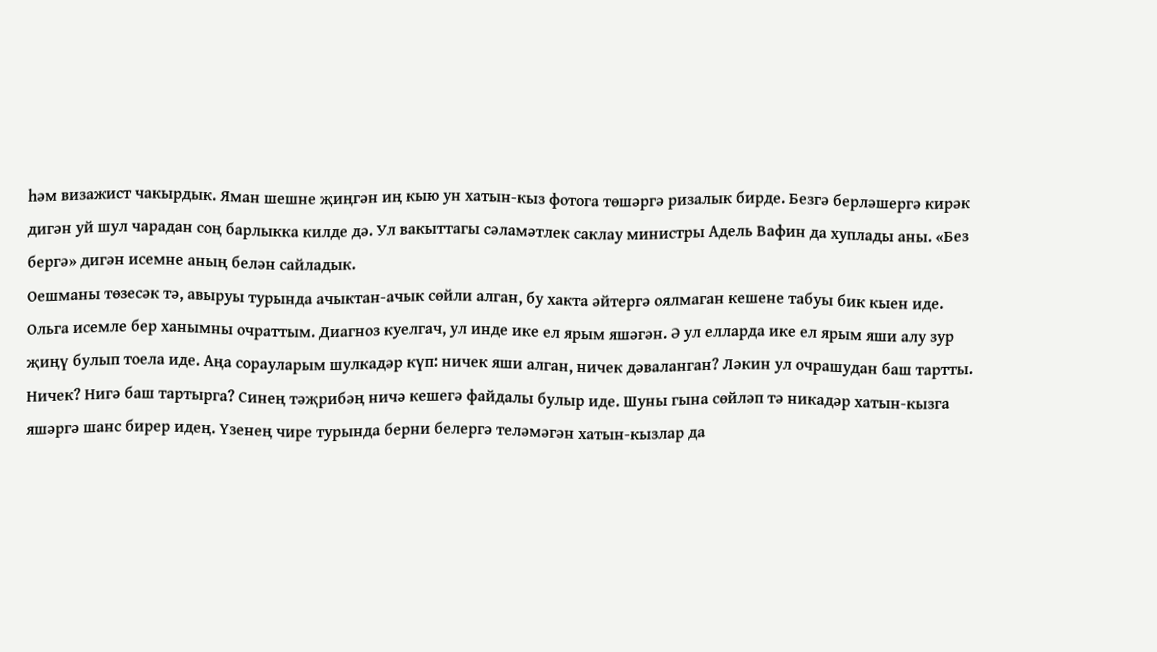һәм визажист чакырдык. Яман шешне җиңгән иң кыю ун хатын-кыз фотога төшәргә ризалык бирде. Безгә берләшергә кирәк дигән уй шул чарадан соң барлыкка килде дә. Ул вакыттагы сәламәтлек саклау министры Адель Вафин да хуплады аны. «Без бергә» дигән исемне аның белән сайладык.
Оешманы төзесәк тә, авыруы турында ачыктан-ачык сөйли алган, бу хакта әйтергә оялмаган кешене табуы бик кыен иде. Ольга исемле бер ханымны очраттым. Диагноз куелгач, ул инде ике ел ярым яшәгән. Ә ул елларда ике ел ярым яши алу зур җиңү булып тоела иде. Аңа сорауларым шулкадәр күп: ничек яши алган, ничек дәваланган? Ләкин ул очрашудан баш тартты. Ничек? Нигә баш тартырга? Синең тәҗрибәң ничә кешегә файдалы булыр иде. Шуны гына сөйләп тә никадәр хатын-кызга яшәргә шанс бирер идең. Үзенең чире турында берни белергә теләмәгән хатын-кызлар да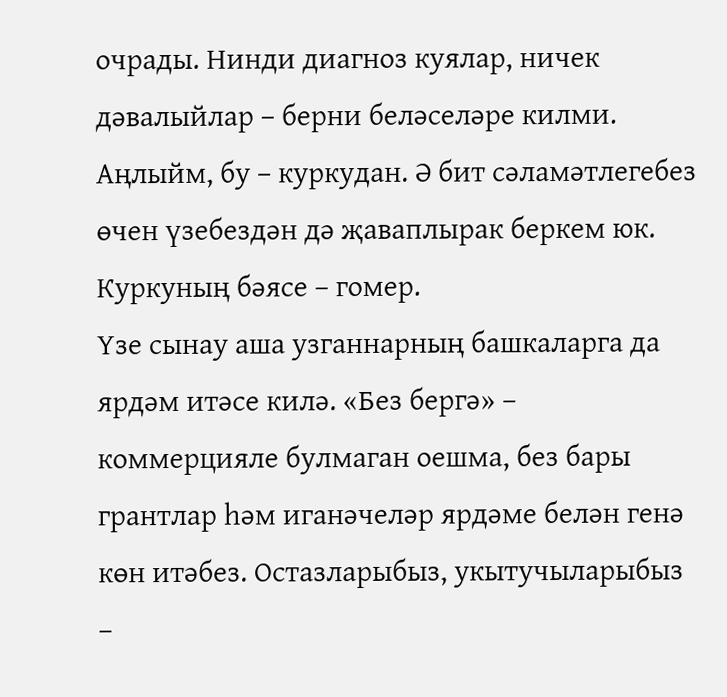очрады. Нинди диагноз куялар, ничек дәвалыйлар – берни беләселәре килми. Аңлыйм, бу – куркудан. Ә бит сәламәтлегебез өчен үзебездән дә җаваплырак беркем юк. Куркуның бәясе – гомер.
Үзе сынау аша узганнарның башкаларга да ярдәм итәсе килә. «Без бергә» – коммерцияле булмаган оешма, без бары грантлар һәм иганәчеләр ярдәме белән генә көн итәбез. Остазларыбыз, укытучыларыбыз –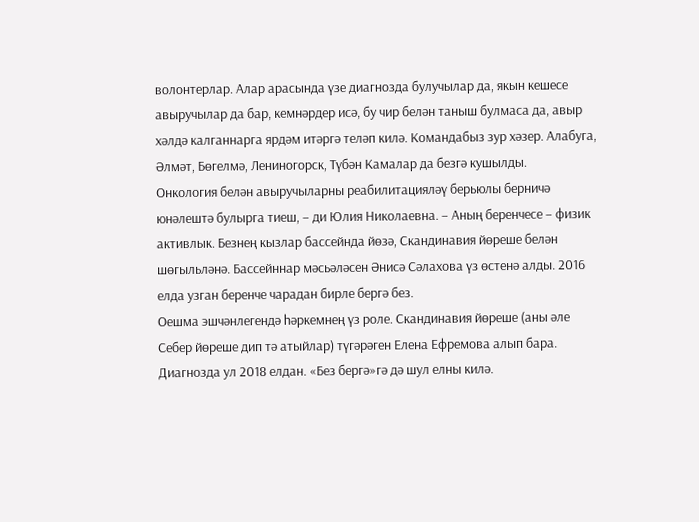волонтерлар. Алар арасында үзе диагнозда булучылар да, якын кешесе авыручылар да бар, кемнәрдер исә, бу чир белән таныш булмаса да, авыр хәлдә калганнарга ярдәм итәргә теләп килә. Командабыз зур хәзер. Алабуга, Әлмәт, Бөгелмә, Лениногорск, Түбән Камалар да безгә кушылды.
Онкология белән авыручыларны реабилитацияләү берьюлы берничә юнәлештә булырга тиеш, – ди Юлия Николаевна. – Аның беренчесе – физик активлык. Безнең кызлар бассейнда йөзә, Скандинавия йөреше белән шөгыльләнә. Бассейннар мәсьәләсен Әнисә Сәлахова үз өстенә алды. 2016 елда узган беренче чарадан бирле бергә без.
Оешма эшчәнлегендә һәркемнең үз роле. Скандинавия йөреше (аны әле Себер йөреше дип тә атыйлар) түгәрәген Елена Ефремова алып бара. Диагнозда ул 2018 елдан. «Без бергә»гә дә шул елны килә.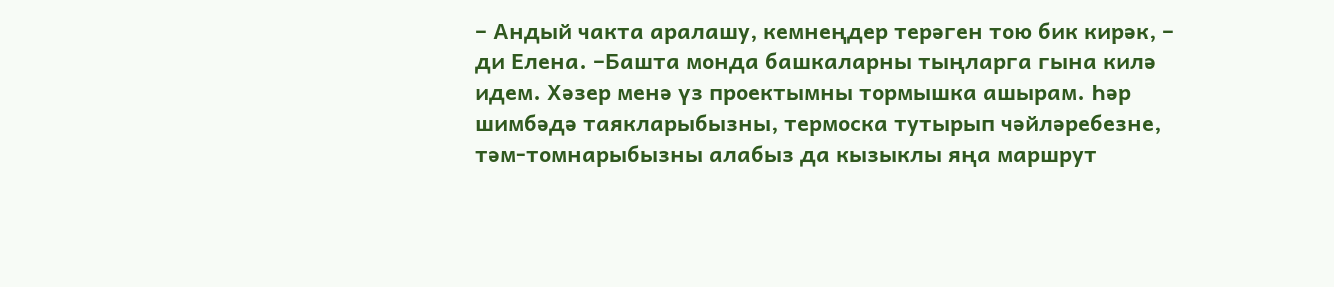– Андый чакта аралашу, кемнеңдер терәген тою бик кирәк, – ди Елена. –Башта монда башкаларны тыңларга гына килә идем. Хәзер менә үз проектымны тормышка ашырам. Һәр шимбәдә таякларыбызны, термоска тутырып чәйләребезне, тәм-томнарыбызны алабыз да кызыклы яңа маршрут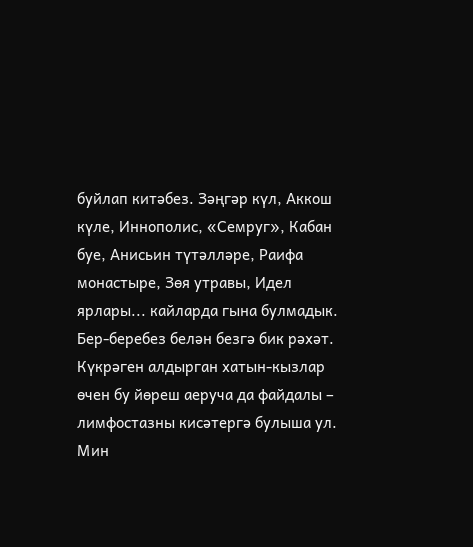буйлап китәбез. Зәңгәр күл, Аккош күле, Иннополис, «Семруг», Кабан буе, Анисьин түтәлләре, Раифа монастыре, Зөя утравы, Идел ярлары... кайларда гына булмадык. Бер-беребез белән безгә бик рәхәт. Күкрәген алдырган хатын-кызлар өчен бу йөреш аеруча да файдалы – лимфостазны кисәтергә булыша ул. Мин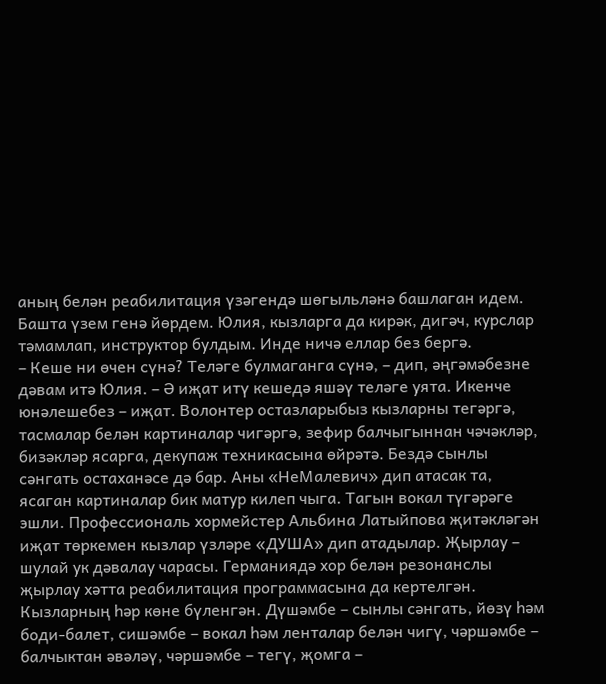аның белән реабилитация үзәгендә шөгыльләнә башлаган идем. Башта үзем генә йөрдем. Юлия, кызларга да кирәк, дигәч, курслар тәмамлап, инструктор булдым. Инде ничә еллар без бергә.
– Кеше ни өчен сүнә? Теләге булмаганга сүнә, – дип, әңгәмәбезне дәвам итә Юлия. – Ә иҗат итү кешедә яшәү теләге уята. Икенче юнәлешебез – иҗат. Волонтер остазларыбыз кызларны тегәргә, тасмалар белән картиналар чигәргә, зефир балчыгыннан чәчәкләр, бизәкләр ясарга, декупаж техникасына өйрәтә. Бездә сынлы сәнгать остаханәсе дә бар. Аны «НеМалевич» дип атасак та, ясаган картиналар бик матур килеп чыга. Тагын вокал түгәрәге эшли. Профессиональ хормейстер Альбина Латыйпова җитәкләгән иҗат төркемен кызлар үзләре «ДУША» дип атадылар. Җырлау – шулай ук дәвалау чарасы. Германиядә хор белән резонанслы җырлау хәтта реабилитация программасына да кертелгән.
Кызларның һәр көне бүленгән. Дүшәмбе – сынлы сәнгать, йөзү һәм боди-балет, сишәмбе – вокал һәм ленталар белән чигү, чәршәмбе – балчыктан әвәләү, чәршәмбе – тегү, җомга –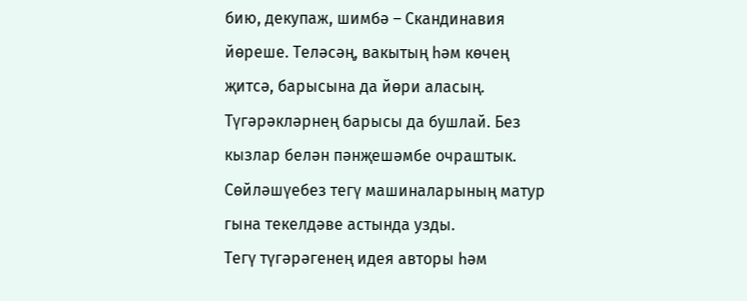бию, декупаж, шимбә – Скандинавия йөреше. Теләсәң, вакытың һәм көчең җитсә, барысына да йөри аласың. Түгәрәкләрнең барысы да бушлай. Без кызлар белән пәнҗешәмбе очраштык. Сөйләшүебез тегү машиналарының матур гына текелдәве астында узды.
Тегү түгәрәгенең идея авторы һәм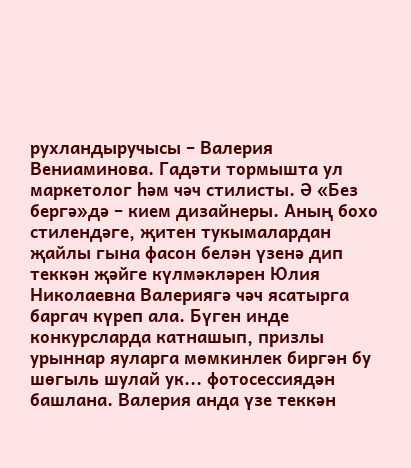рухландыручысы – Валерия Вениаминова. Гадәти тормышта ул маркетолог һәм чәч стилисты. Ә «Без бергә»дә – кием дизайнеры. Аның бохо стилендәге, җитен тукымалардан җайлы гына фасон белән үзенә дип теккән җәйге күлмәкләрен Юлия Николаевна Валериягә чәч ясатырга баргач күреп ала. Бүген инде конкурсларда катнашып, призлы урыннар яуларга мөмкинлек биргән бу шөгыль шулай ук... фотосессиядән башлана. Валерия анда үзе теккән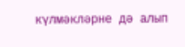күлмәкләрне дә алып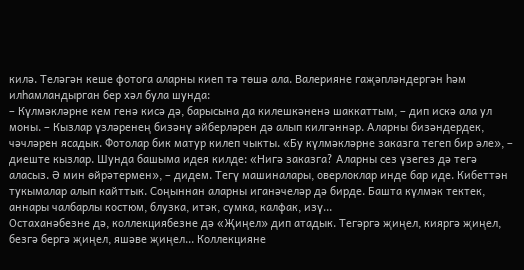килә. Теләгән кеше фотога аларны киеп тә төшә ала. Валерияне гаҗәпләндергән һәм илһамландырган бер хәл була шунда:
– Күлмәкләрне кем генә кисә дә, барысына да килешкәненә шаккаттым, – дип искә ала ул моны. – Кызлар үзләренең бизәнү әйберләрен дә алып килгәннәр. Аларны бизәндердек, чәчләрен ясадык. Фотолар бик матур килеп чыкты. «Бу күлмәкләрне заказга тегеп бир әле», – диеште кызлар. Шунда башыма идея килде: «Нигә заказга? Аларны сез үзегез дә тегә аласыз. Ә мин өйрәтермен», – дидем. Тегү машиналары, оверлоклар инде бар иде. Кибеттән тукымалар алып кайттык. Соңыннан аларны иганәчеләр дә бирде. Башта күлмәк тектек, аннары чалбарлы костюм, блузка, итәк, сумка, калфак, изү...
Остаханәбезне дә, коллекциябезне дә «Җиңел» дип атадык. Тегәргә җиңел, кияргә җиңел, безгә бергә җиңел, яшәве җиңел... Коллекцияне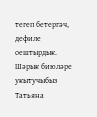тегеп бетергәч, дефиле оештырдык. Шәрык биюләре укытучыбыз Татьяна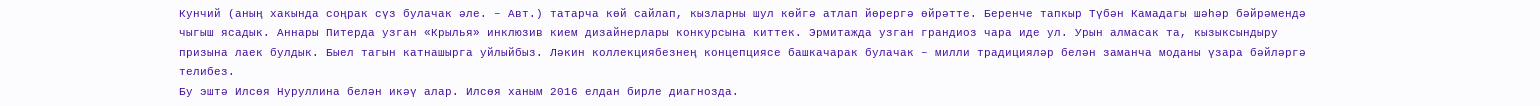Кунчий (аның хакында соңрак сүз булачак әле. – Авт.) татарча көй сайлап, кызларны шул көйгә атлап йөрергә өйрәтте. Беренче тапкыр Түбән Камадагы шәһәр бәйрәмендә чыгыш ясадык. Аннары Питерда узган «Крылья» инклюзив кием дизайнерлары конкурсына киттек. Эрмитажда узган грандиоз чара иде ул. Урын алмасак та, кызыксындыру призына лаек булдык. Быел тагын катнашырга уйлыйбыз. Ләкин коллекциябезнең концепциясе башкачарак булачак – милли традицияләр белән заманча моданы үзара бәйләргә телибез.
Бу эштә Илсөя Нуруллина белән икәү алар. Илсөя ханым 2016 елдан бирле диагнозда.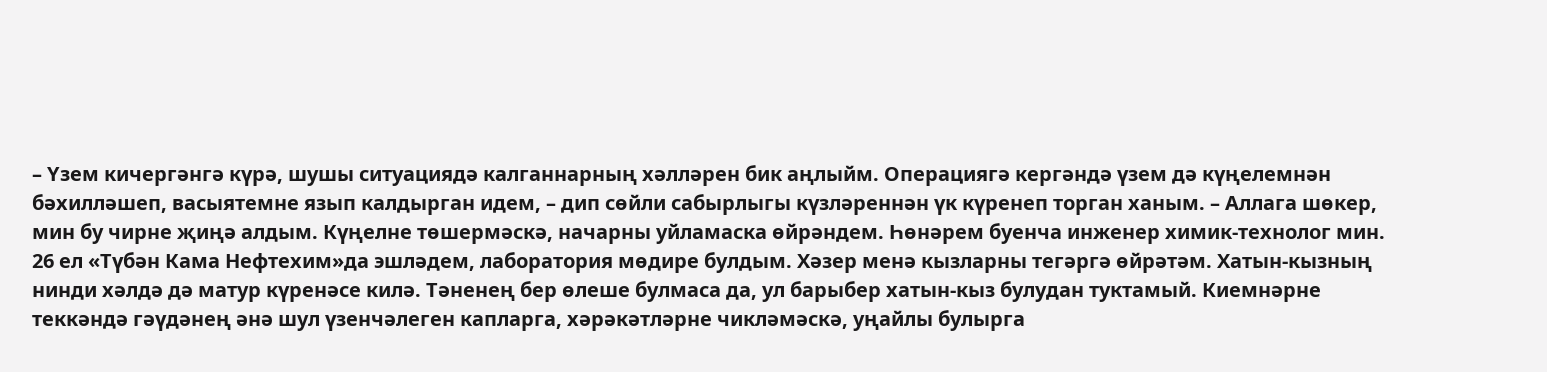– Үзем кичергәнгә күрә, шушы ситуациядә калганнарның хәлләрен бик аңлыйм. Операциягә кергәндә үзем дә күңелемнән бәхилләшеп, васыятемне язып калдырган идем, – дип сөйли сабырлыгы күзләреннән үк күренеп торган ханым. – Аллага шөкер, мин бу чирне җиңә алдым. Күңелне төшермәскә, начарны уйламаска өйрәндем. Һөнәрем буенча инженер химик-технолог мин. 26 ел «Түбән Кама Нефтехим»да эшләдем, лаборатория мөдире булдым. Хәзер менә кызларны тегәргә өйрәтәм. Хатын-кызның нинди хәлдә дә матур күренәсе килә. Тәненең бер өлеше булмаса да, ул барыбер хатын-кыз булудан туктамый. Киемнәрне теккәндә гәүдәнең әнә шул үзенчәлеген капларга, хәрәкәтләрне чикләмәскә, уңайлы булырга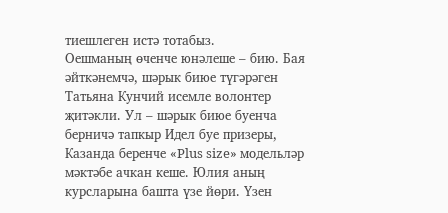тиешлеген истә тотабыз.
Оешманың өченче юнәлеше – бию. Бая әйткәнемчә, шәрык биюе түгәрәген Татьяна Кунчий исемле волонтер җитәкли. Ул – шәрык биюе буенча берничә тапкыр Идел буе призеры, Казанда беренче «Plus size» модельләр мәктәбе ачкан кеше. Юлия аның курсларына башта үзе йөри. Үзен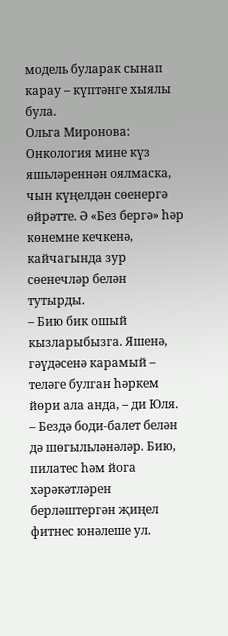модель буларак сынап карау – күптәнге хыялы була.
Ольга Миронова: Онкология мине күз яшьләреннән оялмаска, чын күңелдән сөенергә өйрәтте. Ә «Без бергә» һәр көнемне кечкенә, кайчагында зур сөенечләр белән тутырды.
– Бию бик ошый кызларыбызга. Яшенә, гәүдәсенә карамый – теләге булган һәркем йөри ала анда, – ди Юля. – Бездә боди-балет белән дә шөгыльләнәләр. Бию, пилатес һәм йога хәрәкәтләрен берләштергән җиңел фитнес юнәлеше ул.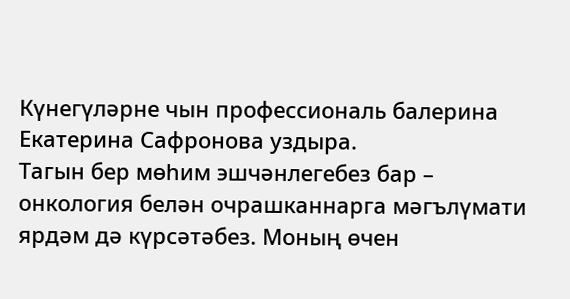Күнегүләрне чын профессиональ балерина Екатерина Сафронова уздыра.
Тагын бер мөһим эшчәнлегебез бар – онкология белән очрашканнарга мәгълүмати ярдәм дә күрсәтәбез. Моның өчен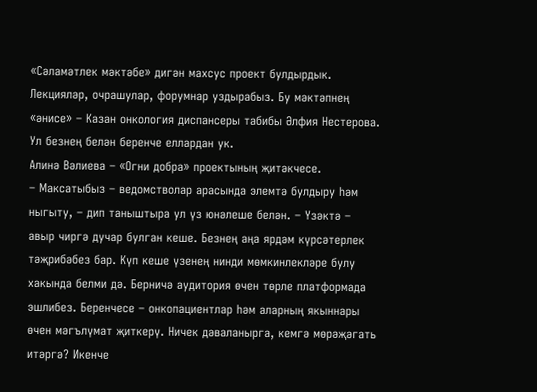«Сәламәтлек мәктәбе» дигән махсус проект булдырдык. Лекцияләр, очрашулар, форумнар уздырабыз. Бу мәктәпнең «әнисе» – Казан онкология диспансеры табибы Әлфия Нестерова. Ул безнең белән беренче еллардан ук.
Алинә Вәлиева – «Огни добра» проектының җитәкчесе.
– Максатыбыз – ведомстволар арасында элемтә булдыру һәм ныгыту, – дип таныштыра ул үз юнәлеше белән. – Үзәктә – авыр чиргә дучар булган кеше. Безнең аңа ярдәм күрсәтерлек тәҗрибәбез бар. Күп кеше үзенең нинди мөмкинлекләре булу хакында белми дә. Берничә аудитория өчен төрле платформада эшлибез. Беренчесе – онкопациентлар һәм аларның якыннары өчен мәгълүмат җиткерү. Ничек дәваланырга, кемгә мөрәҗәгать итәргә? Икенче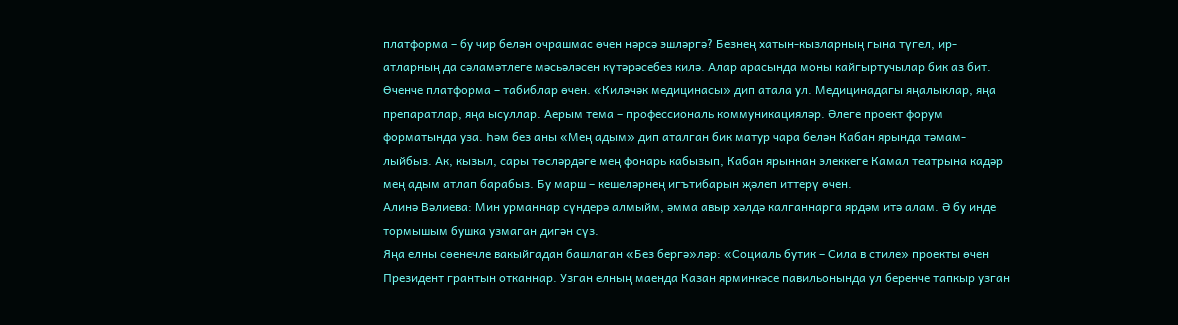платформа – бу чир белән очрашмас өчен нәрсә эшләргә? Безнең хатын-кызларның гына түгел, ир-атларның да сәламәтлеге мәсьәләсен күтәрәсебез килә. Алар арасында моны кайгыртучылар бик аз бит. Өченче платформа – табиблар өчен. «Киләчәк медицинасы» дип атала ул. Медицинадагы яңалыклар, яңа препаратлар, яңа ысуллар. Аерым тема – профессиональ коммуникацияләр. Әлеге проект форум форматында уза. Һәм без аны «Мең адым» дип аталган бик матур чара белән Кабан ярында тәмам-лыйбыз. Ак, кызыл, сары төсләрдәге мең фонарь кабызып, Кабан ярыннан элеккеге Камал театрына кадәр мең адым атлап барабыз. Бу марш – кешеләрнең игътибарын җәлеп иттерү өчен.
Алинә Вәлиева: Мин урманнар сүндерә алмыйм, әмма авыр хәлдә калганнарга ярдәм итә алам. Ә бу инде тормышым бушка узмаган дигән сүз.
Яңа елны сөенечле вакыйгадан башлаган «Без бергә»ләр: «Социаль бутик – Сила в стиле» проекты өчен Президент грантын отканнар. Узган елның маенда Казан ярминкәсе павильонында ул беренче тапкыр узган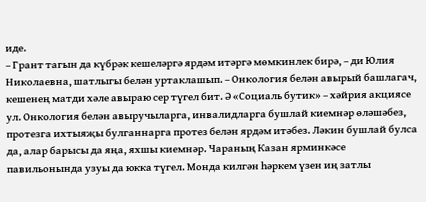иде.
– Грант тагын да күбрәк кешеләргә ярдәм итәргә мөмкинлек бирә, – ди Юлия Николаевна, шатлыгы белән уртаклашып. – Онкология белән авырый башлагач, кешенең матди хәле авыраю сер түгел бит. Ә «Социаль бутик» – хәйрия акциясе ул. Онкология белән авыручыларга, инвалидларга бушлай киемнәр өләшәбез, протезга ихтыяҗы булганнарга протез белән ярдәм итәбез. Ләкин бушлай булса да, алар барысы да яңа, яхшы киемнәр. Чараның Казан ярминкәсе павильонында узуы да юкка түгел. Монда килгән һәркем үзен иң затлы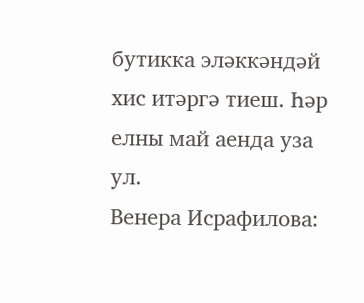бутикка эләккәндәй хис итәргә тиеш. Һәр елны май аенда уза ул.
Венера Исрафилова: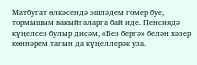Матбугат өлкәсендә эшләдем гомер буе, тормышым вакыйгаларга бай иде. Пенсиядә күңелсез булыр дисәм, «Без бергә» белән хәзер көннәрем тагын да күңеллерәк уза.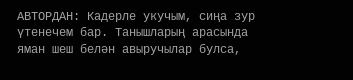АВТОРДАН: Кадерле укучым, сиңа зур үтенечем бар. Танышларың арасында яман шеш белән авыручылар булса,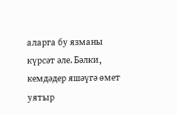аларга бу язманы күрсәт әле. Бәлки, кемдәдер яшәүгә өмет уятыр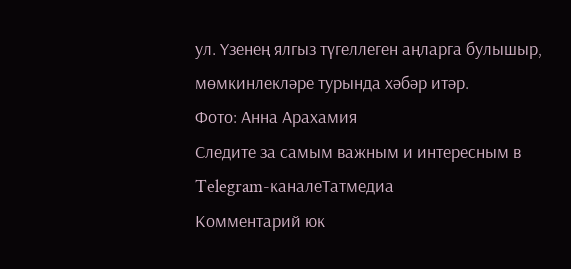ул. Үзенең ялгыз түгеллеген аңларга булышыр, мөмкинлекләре турында хәбәр итәр.
Фото: Анна Арахамия
Следите за самым важным и интересным в Telegram-каналеТатмедиа
Комментарий юк